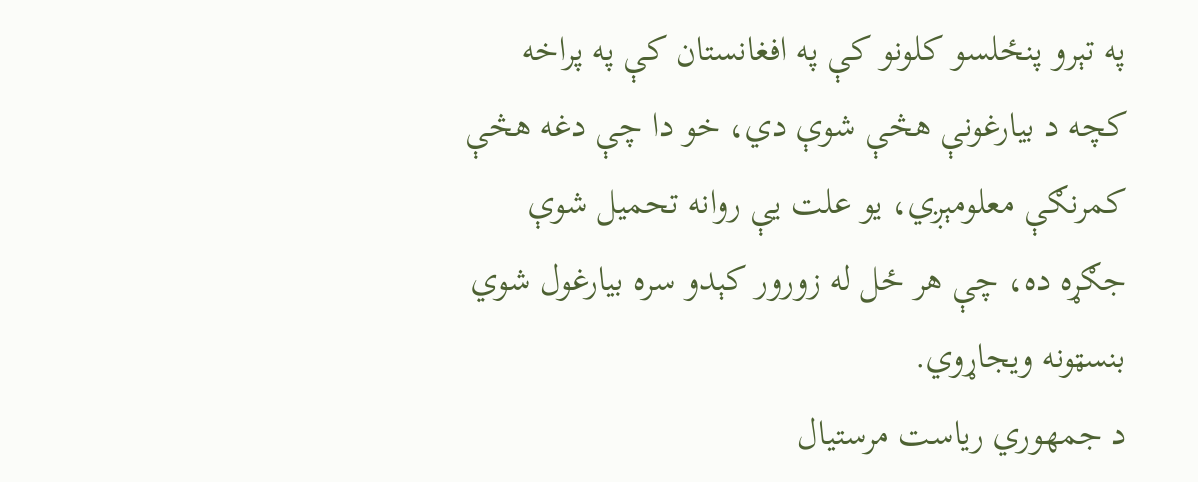په تېرو پنځلسو کلونو کې په افغانستان کې په پراخه کچه د بیارغونې هڅې شوې دي، خو دا چې دغه هڅې کمرنګې معلومېږي، یو علت يې روانه تحميل شوې جګړه ده، چې هر ځل له زورور کېدو سره بیارغول شوي بنسټونه ویجاړوي.
د جمهوري ریاست مرستیال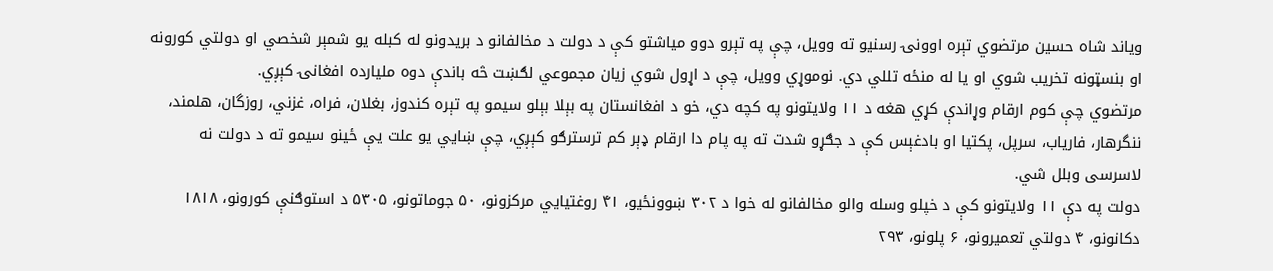ویاند شاه حسین مرتضوي تېره اوونۍ رسنیو ته وویل، چې په تېرو دوو میاشتو کې د دولت د مخالفانو د بریدونو له کبله یو شمېر شخصي او دولتي کورونه او بنسټونه تخریب شوي او یا له منځه تللي دي. نوموړي وويل، چې د اړول شوي زیان مجموعي لګښت څه باندې دوه ملیارده افغانۍ کېږي.
مرتضوي چې کوم ارقام وړاندې کړي هغه د ۱۱ ولایتونو په کچه دي، خو د افغانستان په بېلا بېلو سیمو په تېره کندوز، بغلان، فراه، غزني، روزگان، هلمند، ننگرهار، فاریاب، سرپل، پکتیا او بادغېس کې د جګړو شدت ته په پام دا ارقام ډېر کم ترسترګو کېږي، چې ښايي يو علت يې ځینو سیمو ته د دولت نه لاسرسی وبلل شي.
دولت په دې ۱۱ ولایتونو کې د خپلو وسله والو مخالفانو له خوا د ۳۰۲ ښوونځيو، ۴۱ روغتیايي مرکزونو، ۵۰ جوماتونو، ۵۳۰۵ د استوګنې کورونو، ۱۸۱۸ دکانونو، ۴ دولتي تعمیرونو، ۶ پلونو، ۲۹۳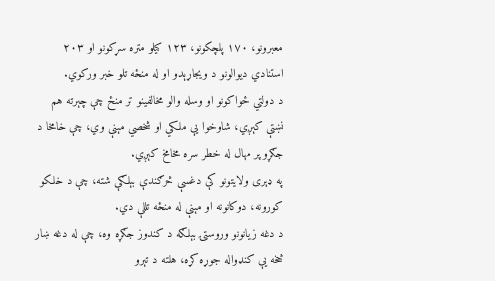معبرونو، ۱۷۰ پلچکونو، ۱۲۳ کیلو متره سړکونو او ۲۰۳ استنادي دیوالونو د ویجاړېدو او له منځه تلو خبر ورکوي.
د دولتي ځواکونو او وسله والو مخالفینو تر منځ چې چېرته هم نښتې کېږي، شاوخوا يې ملکي او شخصي مېنې وي، چې خامخا د جګړو پر مهال له خطر سره مخامخ کېږي.
په ډېری ولایتونو کې دغسې څرګندې بېلګې شته، چې د خلکو کورونه، دوکانونه او مېنې له منځه تللې دي.
د دغه زیانونو وروستۍ بېلګه د کندوز جګړه وه، چې له دغه ښار څخه یې کنډواله جوړه کړه، هلته د تېرو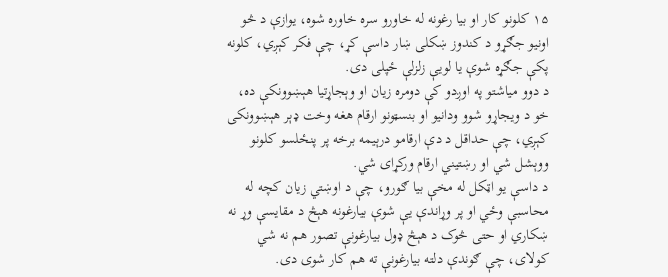۱۵ کلونو کار او بیا رغونه له خاورو سره خاوره شوه، یوازې د څو اونیو جګړو د کندوز ښکلی ښار داسې کړ، چې فکر کېږي، کلونه پکې جګړه شوې یا لویې زلزلې ځپلی دی.
د دوو میاشتو په اوږدو کې دومره زیان او وېجاړتیا هېښوونکې ده، خو د ویجاړو شوو ودانیو او بنسټونو ارقام هغه وخت ډېر هېښوونکی کېږي، چې حداقل د دې ارقامو درېيمه برخه پر پنځلسو کلونو ووېشل شي او رښتیني ارقام ورکړای شي.
د داسې یو اټکل له مخې بیا ګورو، چې د اوښتي زیان کچه له محاسبې وځي او پر وړاندې يې شوې بیارغونه هېڅ د مقایسې وړ نه ښکاري او حتی څوک د هېڅ ډول بیارغونې تصور هم نه شي کولای، چې ګوندې دلته بیارغونې ته هم کار شوی دی.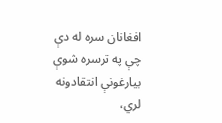افغانان سره له دې چې په ترسره شوې بیارغونې انتقادونه لري،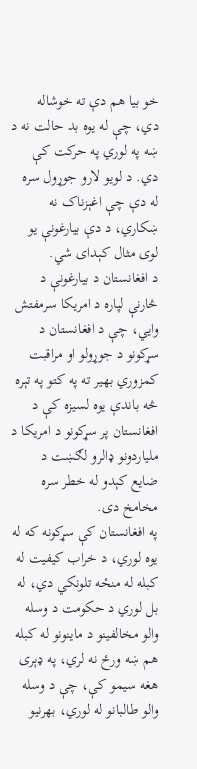خو بیا هم دې ته خوشاله دي، چې له یوه بد حالت نه د ښه په لوري په حرکت کې دي. د لویو لارو جوړول سره له دې چې اغېزناک نه ښکاري، د دې بیارغونې یو لوی مثال کېدای شي.
د افغانستان د بیارغونې د څارنې لپاره د امریکا سرمفتش وايي، چې د افغانستان د سړکونو د جوړولو او مراقبت کمزوري بهیر ته په کتو په تېره څه باندې یوه لسیزه کې د افغانستان پر سړکونو د امریکا د ملیاردونو ډالرو لګښت د ضایع کېدو له خطر سره مخامخ دی.
په افغانستان کې سړکونه که له یوه لوري، د خراب کیفیت له کبله له منځه تلونکي دي، له بل لوري د حکومت د وسله والو مخالفینو د ماینونو له کبله هم ښه ورځ نه لري، په ډېری هغه سیمو کې، چې د وسله والو طالبانو له لوري، بهرنیو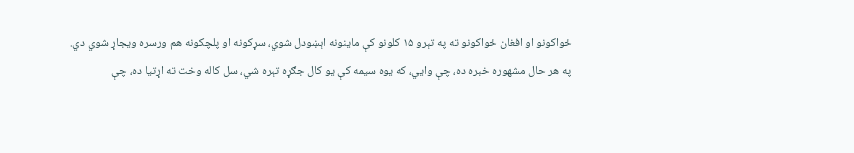ځواکونو او افغان ځواکونو ته په تېرو ۱۵ کلونو کې ماینونه اېښودل شوي، سړکونه او پلچکونه هم ورسره ویجاړ شوي دي.
په هر حال مشهوره خبره ده، چې وايي، که یوه سيمه کې یو کال جګړه تېره شي، سل کاله وخت ته اړتیا ده، چې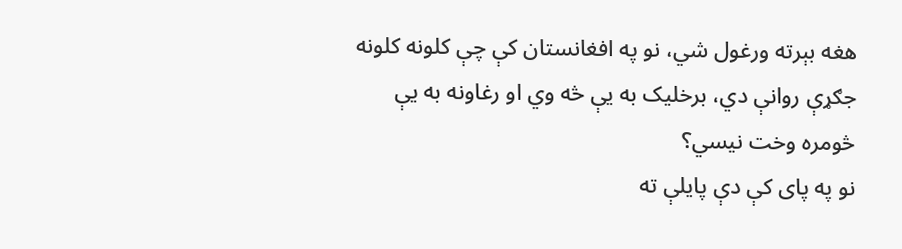هغه بېرته ورغول شي، نو په افغانستان کې چې کلونه کلونه جګړې روانې دي، برخلیک به یې څه وي او رغاونه به یې څومره وخت نیسي؟
نو په پای کې دې پایلې ته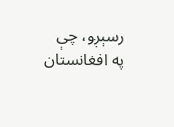رسېږو، چې په افغانستان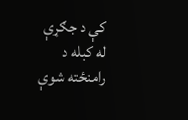کې د جګړې له کبله د رامنځته شوې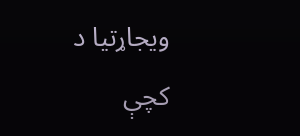ویجاړتیا د کچې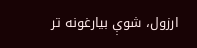ارزول، شوې بیارغونه تر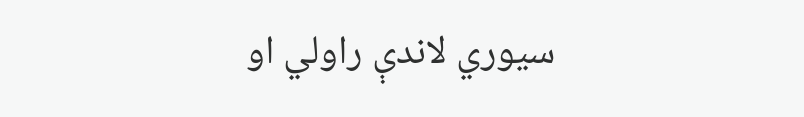سیوري لاندې راولي او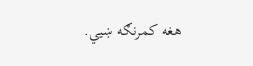هغه کمرنګه ښيي.